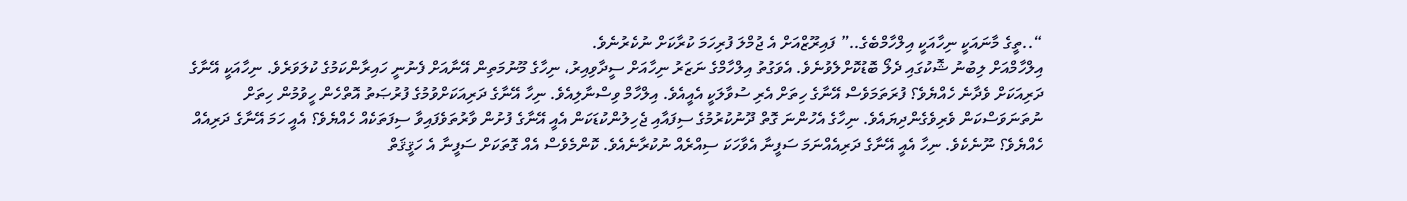“..ތީގެ މާނައަކީ ނިހާއަކީ އިލްހާމްބެގެ..” ފައިރޫޒްއަށް އެ ޖުމްލަ ފުރިހަމަ ކުރާކަށް ނުކެރުނެވެ.
އިލްހާމްއަށް ލިބުނު ޝޮކުގައި ދެލޯ ބޮޑުކޮށްލެވުނެވެ. އެވަގުތު އިލްހާމްގެ ނަޒަރު ނިހާއަށް ސީދާވިއިރު، ނިހާގެ މޫނުމަތިން އޭނާއަށް ފެނުނީ ހައިރާންކަމުގެ ކުލަވަރެވެ. ނިހާއަކީ އޭނާގެ ދަރިއަކަށް ވެދާނެ ހެއްޔެވެ؟ ފުރަތަމަވެސް އޭނާގެ ހިތަށް އެރި ސުވާލަކީ އެއީއެވެ. އިލްހާމް ވިސްނާލިއެވެ. ނިހާ އޭނާގެ ދަރިއަކަށްވުމުގެ ފުރުޞަތު އޮތްހެން ހީވުމުން ހިތަށް ނުތަނަވަސްކަން ވެރިވެގެންދިޔައެވެ. ނިހާގެ އެހުންނަ ގޮތް ދޫނުކުރުމުގެ ސިފައާއި ޖެހިލުންކުޑަކަން އެއީ އޭނާގެ ފުށުން ވާރުތަވެފައިވާ ސިފަތަކެއް ހެއްޔެވެ؟ އެއީ ހަމަ އޭނާގެ ދަރިއެއް ހެއްޔެވެ؟ ނޫނެކެވެ. ނިހާ އެއީ އޭނާގެ ދަރިއެއްނަމަ ސަފީނާ އެވާހަކަ ސިއްރެއް ނުކުރާނެއެވެ. ކޮންމެވެސް އެއް ގޮތަކަށް ސަފީނާ އެ ހަޤީޤަތް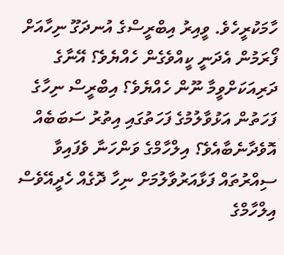ހާމަކުރީހެވެ. ވީއިރު އިބްރީސްގެ އުނދަގޫ ނިހާއަށް ފޯރަމުން އެދަނީ ކީއްވެގެން ހެއްޔެވެ؟ އޭނާގެ ދަރިއަކަށްވީމާ ނޫން ހެއްޔެވެ؟ އިބްރީސް ނިހާގެ ފަހަތުން އަޅުވާލުމުގެ ފަހަތުގައި އިތުރު ސަބަބެއް އޮވެދާނެބާއެވެ؟ އިލްހާމްގެ ވަންހަނާ ވެފައިވާ ސިއްރުތައް ފަޅާއަރުވާލުމަށް ނިހާ ދޮގެއް ހެދީއޭވެސް އިލްހާމްގެ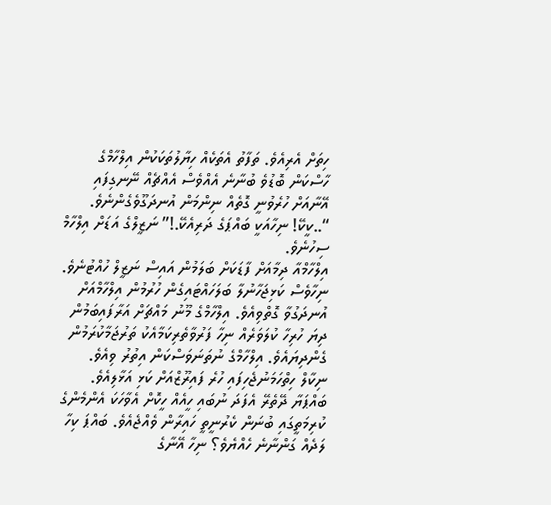ހިތަށް އެރިއެވެ. ތަފާތު އެތަކެއް ހިޔާލުތަކަކުން އިލްހާމްގެ ހާސްކަން ބޮޑުވެ ބުނާނެ އެއްވެސް އެއްޗެއް ނޭނގިފައި އޭނާއަށް ހުރެވުނީ ގޮތެއް ނިންމަން އުނދަގޫވެގެންނެވެ.
“..ކީކޭ! ނިހާއަކީ ބައްޕަގެ ދަރިއެކޭ.!” ނަޒީލްގެ އަޑަށް އިލްހާމް ސިހުނެވެ.
އިލްހާމްއާ ދިމާއަށް ފާޑަކަށް ބަލަމުން އައިސް ނަޒީލް ހުއްޓުނެވެ. ނިހާވެސް ކަޅިޖަހާނުލާ ބަލަހައްޓައިގެން ހުރުމުން އިލްހާމްއަށް އުނދަގުވާ ގޮތްވިއެވެ. އިލްހާމްގެ މޫނު މައްޗަށް އަރާފައިބަމުން ދިޔަ ހުރިހާ ކުލަވަރެއް ނިހާ ފަރުވާތެރިކަމާއެކު ތަރުޖަމާކުރަމުން ގެންދިޔައެވެ. އިލްހާމްގެ ނުތަނަވަސްކަން އިތުރު ވިއެވެ.
ނިކާލް ހިތްހަމަނުޖެހިފައި ހުރެ ފައިރޫޒްއަށް ކަޅި އަޅާލިއެވެ. ބައްޕަޔާ ދޭތެރޭ އެފަދަ ނުބައި ހީއެއް ހީކޮށް އެވާހަކަ އެންމެންގެ ކުރިމަތީގައި ބުނަން ކެރުނީތީ ހައިރާން ވެއްޖެއެވެ. ބައްޕަ ކިހާ ލަދެއް ގަންނާނެ ހެއްޔެވެ؟ ނިހާ އޭނާގެ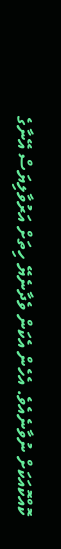ކޮއްކޮއަކަށް ނުވާނެއެވެ. އެހެން އެކަން ވެދާނެޔޭ ހިތަށް އަރުވާލިޔަސް އޭނާގެ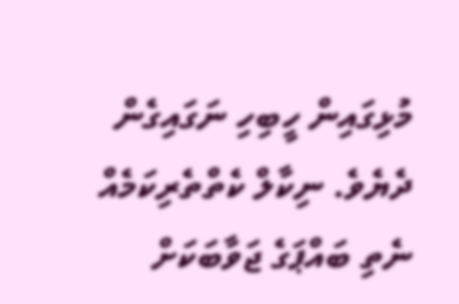މުޅިގައިން ހީބިހި ނަގައިގެން ދެޔެވެ. ނިކާލް ކެތްތެރިކަމެއް ނެތި ބައްޕަގެ ޖަވާބަކަށް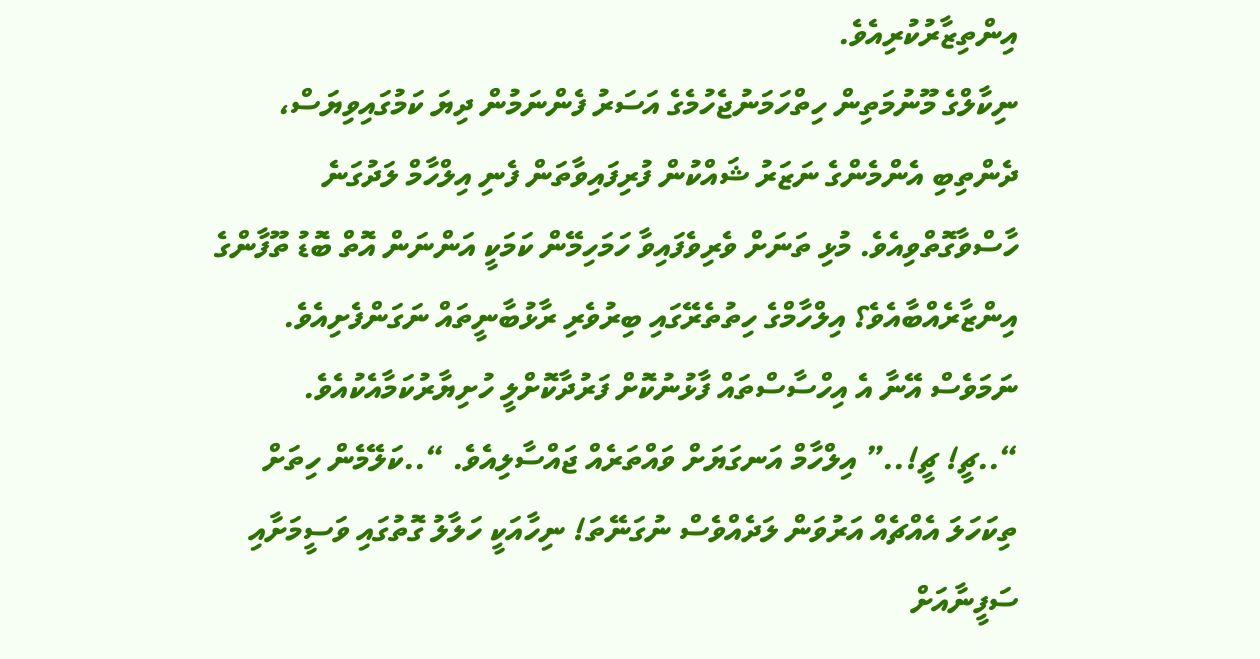އިންތިޒާރުކުރިއެވެ.
ނިކާލްގެ މޫނުމަތިން ހިތްހަމަނުޖެހުމެގެ އަސަރު ފެންނަމުން ދިޔަ ކަމުގައިވިޔަސް، ދެންތިބި އެންމެންގެ ނަޒަރު ޝައްކުން ފުރިފައިވާތަން ފެނި އިލްހާމް ލަދުގަނެ ހާސްވާގޮތްވިއެވެ. މުޅި ތަނަށް ވެރިވެފައިވާ ހަމަހިމޭން ކަމަކީ އަންނަން އޮތް ބޮޑު ތޫފާންގެ އިންޒާރެއްބާއެވެ؟ އިލްހާމްގެ ހިތުތެރޭގައި ބިރުވެރި ރާޅުބާނީތައް ނަގަންފެށިއެވެ. ނަމަވެސް އޭނާ އެ އިހްސާސްތައް ފާޅުނުކޮށް ފަރުދާކޮށްލީ ހުށިޔާރުކަމާއެކުއެވެ.
“..ޗީ! ޗީ!..” އިލްހާމް އަނގަޔަށް ވައްތަރެއް ޖައްސާލިއެވެ. “..ކަލޭމެން ހިތަށް ތިކަހަލަ އެއްޗެއް އަރުވަން ލަދެއްވެސް ނުގަނޭތަ! ނިހާއަކީ ހަލާލު ގޮތުގައި ވަސީމަށާއި ސަފީނާއަށް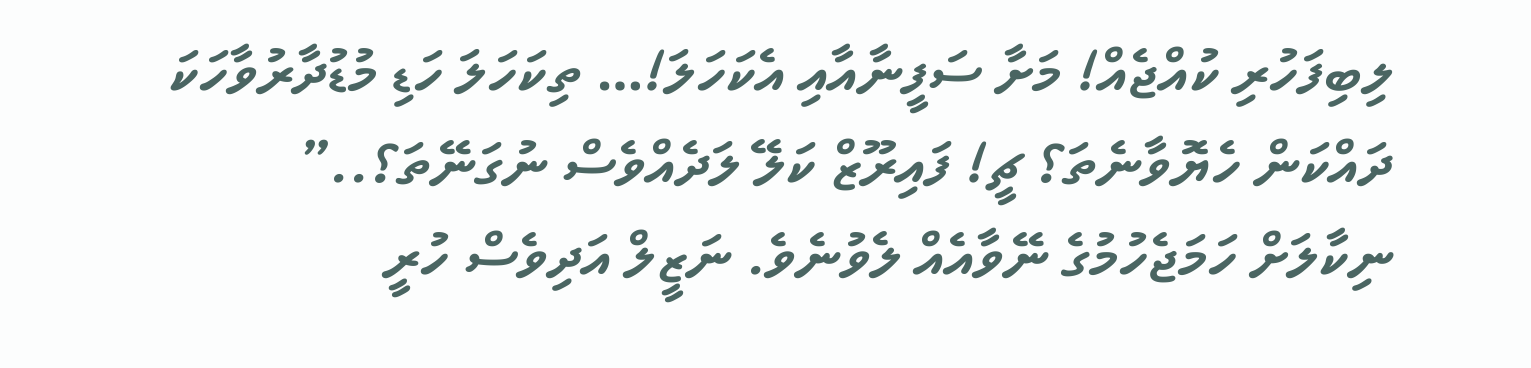ލިބިފަހުރި ކުއްޖެއް! މަށާ ސަފީނާއާއި އެކަހަލަ!… ތިކަހަލަ ހަޑި މުޑުދާރުވާހަކަ ދައްކަން ހެޔޮވާނެތަ؟ ޗީ! ފައިރޫޒް ކަލޭ ލަދެއްވެސް ނުގަނޭތަ؟..”
ނިކާލަށް ހަމަޖެހުމުގެ ނޭވާއެއް ލެވުނެވެ. ނަޒީލް އަދިވެސް ހުރީ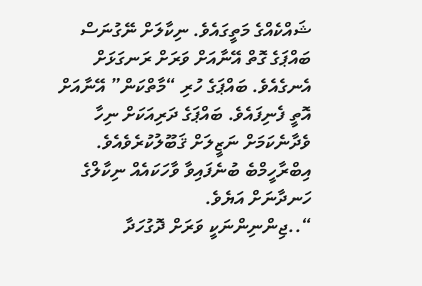ޝައްކެއްގެ މަތީގައެވެ. ނިކާލަށް ނޭގުނަސް ބައްޕަގެ ގޮތް އޭނާއަށް ވަރަށް ރަނގަޅަށް އެނގެއެވެ. ބައްޕަގެ ހުރި “މާތްކަން” އޭނާއަށް އޮތީ ފެނިފައެވެ. ބައްޕަގެ ދަރިއަކަށް ނިހާ ވެދާނެކަމަށް ނަޒީލަށް ޤަބޫލުކުރެވެއެވެ.
އިބްރާހީމްބެ ބުނެފައިވާ ވާހަކައެއް ނިކާލްގެ ހަނދާނަށް އަޔެވެ.
“..ޖިންނިންނަކީ ވަރަށް ދޮގުހަދާ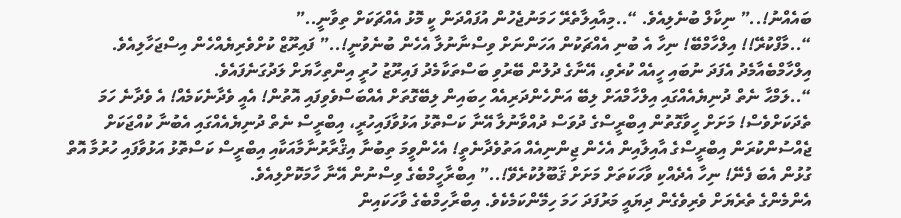ބައެއްނު!..” ނިކާލް ބުނެލިއެވެ. “..މިއާއިލާތެރޭ ހަމަނުޖެހުން އުފައްދަން ކީ މޮޅު އެއްޗަކަށް ތިވާނީ..”
“..މާފްކުރޭ!! އިލްހާމްބޭ! ނިހާ އެ ބުނި އެއްޗަކުން އަހަންނަށް ވިސްނާނުލާ އެހެން ބުނެވުނީ!..” ފައިރޫޒް ކުށްވެރިޔެއްހެން އިސްޖަހާލިއެވެ. އިލްހާމްބެއާމެދު އެފަދަ ނުބައި ހީއެއް ކުރެވި، އޭނާގެ ދުލުން ބޭރުވި ބަސްތަކާމެދު ފައިރޫޒު ހުރީ އިންތިހާޔަށް ލަދުގަނެފައެވެ.
“..ލަމްޙާ ނެތް ދުނިޔެއެއްގައި އިލްހާމްއަށް ލިބޭ އަންހެންދަރިއެއް ހިބައިން ލިބޭގޮތަށް އެއްބަސްވެވިފައި އޮތުން! އެއީ ވެދާނެކަމެއް! އެ ވެދާނެ ހަމަ ތެދަކަށްވެސް! މަށަށް ހީވާގޮތުން އިބްރީސްގެ ދުވަސް ދުއްވާނުލާ އޭނާ ކަސްތޮޅު އަޅުވާފައިހުރީ، އިބްރީސް ނެތް ދުނިޔެއެއްގައި އެބުނާ ކުއްޖަކަށް ޖެއްސުންކުރަން އިބްރީސްގެ އާއިލާއިން އެހެން ޖިންނިއެއް އަތުވެދާނެތީ! އެހެންވީމަ ތިބުނާ އިޤްރާރުނާމާއަކާއި އިބްރީސް ކަސްތޮޅު އަޅުވާފައި ހުރުމާ އޮތް ގުޅުން އެބަ ފެނޭ! ނިހާ އެދެއްކި ވާހަކަތަށް މަށަށް ޤަބޫލުކުރެވޭ!..” އިބްރާހީމްބެގެ ވިސްނުން އޭނާ ހާމަކޮށްލިއެވެ.
އެންމެންގެ ތެރެޔަށް ވެރިވެގެން ދިޔައީ މަރުފަދަ ހަމަ ހިމޭންކަމެކެވެ. އިބްރާހިމްބެގެ ވާހަކައިން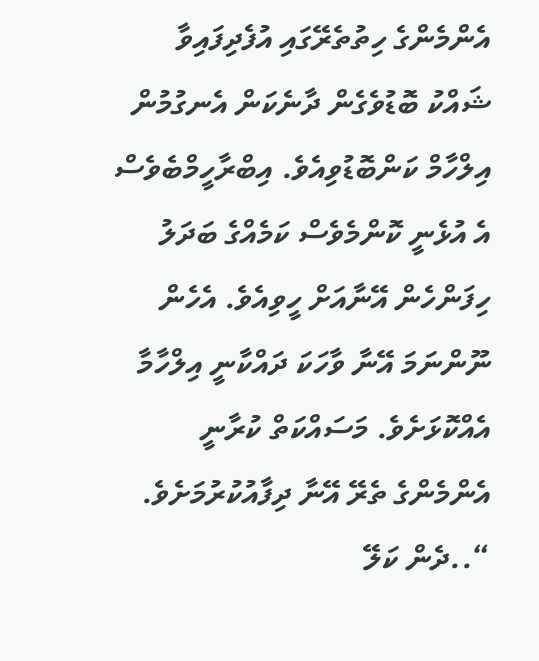އެންމެންގެ ހިތުތެރޭގައި އުފެދިފައިވާ ޝައްކު ބޮޑުވެގެން ދާނެކަން އެނގުމުން އިލްހާމް ކަންބޮޑުވިއެވެ. އިބްރާހީމްބެވެސް އެ އުޅެނީ ކޮންމެވެސް ކަމެއްގެ ބަދަލު ހިފަންހެން އޭނާއަށް ހީވިއެވެ. އެހެން ނޫންނަމަ އޭނާ ވާހަކަ ދައްކާނީ އިލްހާމާ އެއްކޮޅަށެވެ. މަސައްކަތް ކުރާނީ އެންމެންގެ ތެރޭ އޭނާ ދިފާއުކުރުމަށެވެ.
“..ދެން ކަލޭ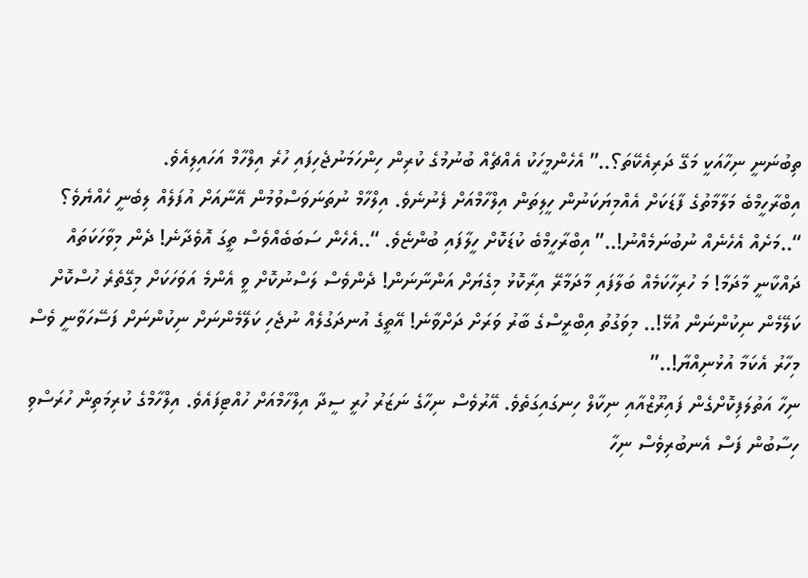ތިބުނަނީ ނިހާއަކީ މަގޭ ދަރިއެކޭތަ؟..” އެހެންމީހަކު އެއްޗެއް ބުނުމުގެ ކުރިން ހިންހަމަނުޖެހިފައި ހުރެ އިލްހާމް އަހައިލިއެވެ.
އިބްރާހީމްބެ މަލާމާތުގެ ފާޑަކަށް އެއްމިޔަކަނުން ހީލިތަން އިލްހާމްއަށް ފެނުނެވެ. އިލްހާމް ނުތަނަވަސްވުމުން އޭނާއަށް އުފަލެއް ލިބެނީ ހެއްޔެވެ؟
“..މަށެއް އެހެނެއް ނުބުނަމެއްނު!..” އިބްރާހީމްބެ ކުޑަކޮށް ހީލާފައި ބުންޏެވެ. “..އެހެން ސަބަބެއްވެސް ތީގަ އޮވެދާނެ! ދެން މިވާހަކަތައް ދައްކާނީ މާދަމާ! މަ ހުރިހާކަމެއް ބަލާފައި މާދަމާރޭ އިރާކޮޅު މިގެޔަށް އަންނާނަން! ދެންވެސް ލަސްނުކޮށް ވީ އެންމެ އަވަހަކަށް މިގޭތެރެ ހުސްކޮށް ކަލޭމެން ނިކުންނަން އުޅޭ!.. މިވަގުތު އިބްރީސްގެ ބާރު ވަރަށް ދަށްވާނެ! އޭތީގެ އުނދަގުލެއް ނުޖެހި ކަލޭމެންނަށް ނިކުންނަށް ފަސޭހަވާނީ ވެސް މިހާރު އެކަމާ އުޅުނިއްޔާ!..”
ނިހާ އަތުލަފިކޮށްގެން ފައިރޫޒްއާއި ނިކާލް ހިނގައިގަތެވެ. އޭރުވެސް ނިހާގެ ނަޒަރު ހުރީ ސީދާ އިލްހާމްއަށް ހުއްޓިފައެވެ. އިލްހާމްގެ ކުރިމަތިން ހުރަސްވި ހިސާބުން ފަސް އެނބުރިވެސް ނިހާ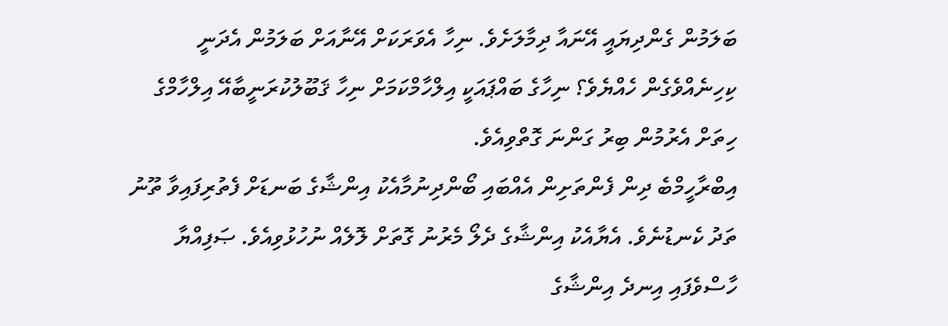ބަލަމުން ގެންދިޔައީ އޭނައާ ދިމާލަށެވެ. ނިހާ އެވަރަކަށް އޭނާއަށް ބަލަމުން އެދަނީ ކިހިނެއްވެގެން ހެއްޔެވެ؟ ނިހާގެ ބައްޕައަކީ އިލްހާމްކަމަށް ނިހާ ޤަބޫލުކުރަނީބާއޭ އިލްހާމްގެ ހިތަށް އެރުމުން ބިރު ގަންނަ ގޮތްވިއެވެ.
އިބްރާހީމްބެ ދިން ފެންތަށިން އެއްބައި ބޯންދިނުމާއެކު އިންޝާގެ ބަނޑަށް ފެތުރިފައިވާ ތޫނު ތަދު ކެނޑުނެވެ. އެޔާއެކު އިންޝާގެ ދެލޯ މެރުނު ގޮތަށް ލޮލެއް ނުހުޅުވިއެވެ. ޞަފިއްޔާ ހާސްވެފައި އިނދެ އިންޝާގެ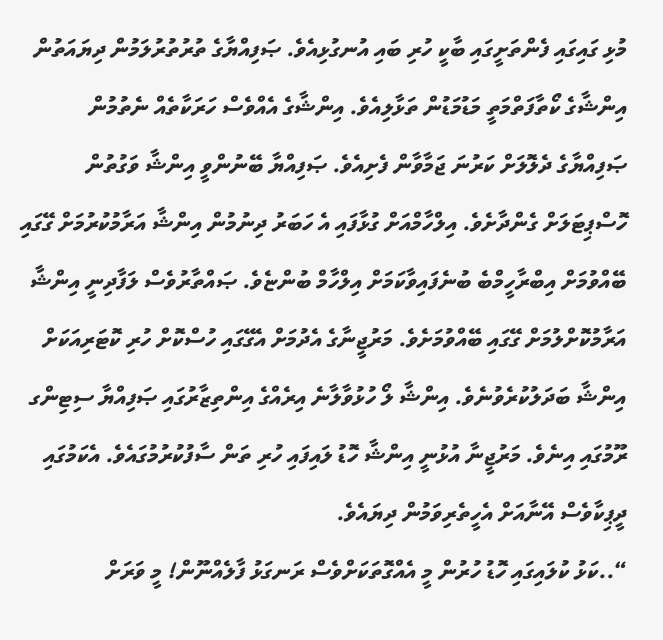މުޅި ގައިގައި ފެންތަށީގައި ބާކީ ހުރި ބައި އުނގުޅިއެވެ. ޞަފިއްޔާގެ ތުރުތުރުލަމުން ދިޔައަތުން އިންޝާގެ ކޯތާފަތްމަތީ މަޑުމަޑުން ތަޅާލިއެވެ. އިންޝާގެ އެއްވެސް ހަރަކާތެއް ނެތުމުން ޞަފިއްޔާގެ ދެލޮލަށް ކަރުނަ ޖަމާވާން ފެށިއެވެ. ޞަފިއްޔާ ބޭނުންވީ އިންޝާ ވަގުތުން ހޮސްޕިޓަލަށް ގެންދާށެވެ. އިލްހާމްއަށް ގުޅާފައި އެ ހަބަރު ދިނުމުން އިންޝާ އަރާމުކުރުމަށް ގޭގައި ބޭއްވުމަށް އިބްރާހީމްބެ ބުނެފައިވާކަމަށް އިލްހާމް ބުންޏެވެ. ޞައްތާރުވެސް ލަފާދިނީ އިންޝާ އަރާމުކޮށްލުމަށް ގޭގައި ބޭއްވުމަށެވެ. މަރުޖީނާގެ އެދުމަށް އެގޭގައި ހުސްކޮށް ހުރި ކޮޓަރިއަކަށް އިންޝާ ބަދަލުކުރެވުނެވެ. އިންޝާ ލޯ ހުޅުވާލާނެ އިރެއްގެ އިންތިޒާރުގައި ޞަފިއްޔާ ސިޓިންގ ރޫމުގައި އިނެވެ. މަރުޖީނާ އުޅުނީ އިންޝާ ހޮޑު ލައިފައި ހުރި ތަން ސާފުކުރުމުގައެވެ. އެކަމުގައި ދީޕިކާވެސް އޭނާއަށް އެހީތެރިވަމުން ދިޔައެވެ.
“..ކަޅު ކުލައިގައި ހޮޑު ހުރުން މީ އެއްގޮތަކަށްވެސް ރަނގަޅު ފާލެއްނޫން! މީ ވަރަށް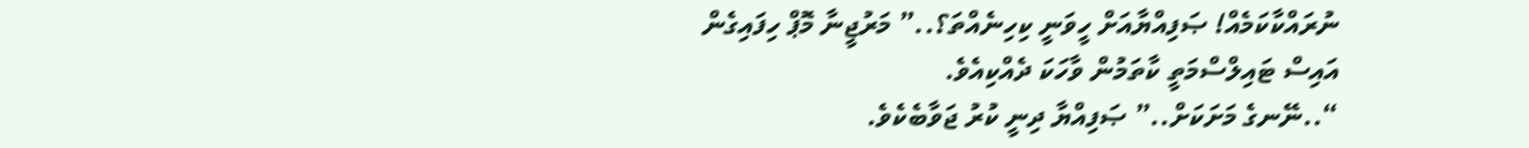ނުރައްކާކަމެއް! ޞަފިއްޔާއަށް ހީވަނީ ކިހިނެއްތަ؟..” މަރުޖީނާ މޮޕް ހިފައިގެން އައިސް ޓައިލްސްމަތީ ކާތަމުން ވާހަކަ ދެއްކިއެވެ.
“..ނޭނގެ މަށަކަށް..” ޞަފިއްޔާ ދިނީ ކުރު ޖަވާބެކެވެ.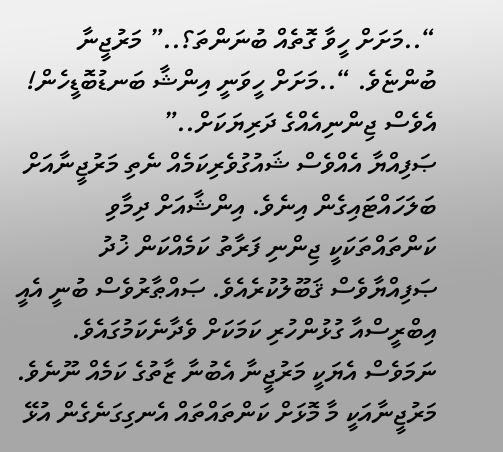“..މަށަށް ހީވާ ގޮތެއް ބުނަންތަ؟..” މަރުޖީނާ ބުންޏެވެ. “..މަށަށް ހީވަނީ އިންޝާ ބަނޑުބޮޑީހެން! އެވެސް ޖިންނިއެއްގެ ދަރިޔަކަށް..”
ޞަފިއްޔާ އެއްވެސް ޝައުގުވެރިކަމެއް ނެތި މަރުޖީނާއަށް ބަލަހައްޓައިގެން އިނެވެ. އިންޝާއަށް ދިމާވި ކަންތައްތަކަކީ ޖިންނި ފަރާތު ކަމެއްކަން ޚުދު ޞަފިއްޔާވެސް ޤަބޫލުކުރެއެވެ. ޞައްޠާރުވެސް ބުނީ އެއީ އިބްރީސްއާ ގުޅުންހުރި ކަމަކަށް ވެދާނެކަމުގައެވެ. ނަމަވެސް އެޔަކީ މަރުޖީނާ އެބުނާ ޒާތުގެ ކަމެއް ނޫނެވެ. މަރުޖީނާއަކީ މާ މޮޅަށް ކަންތައްތައް އެނގިގަނެގެން އުޅޭ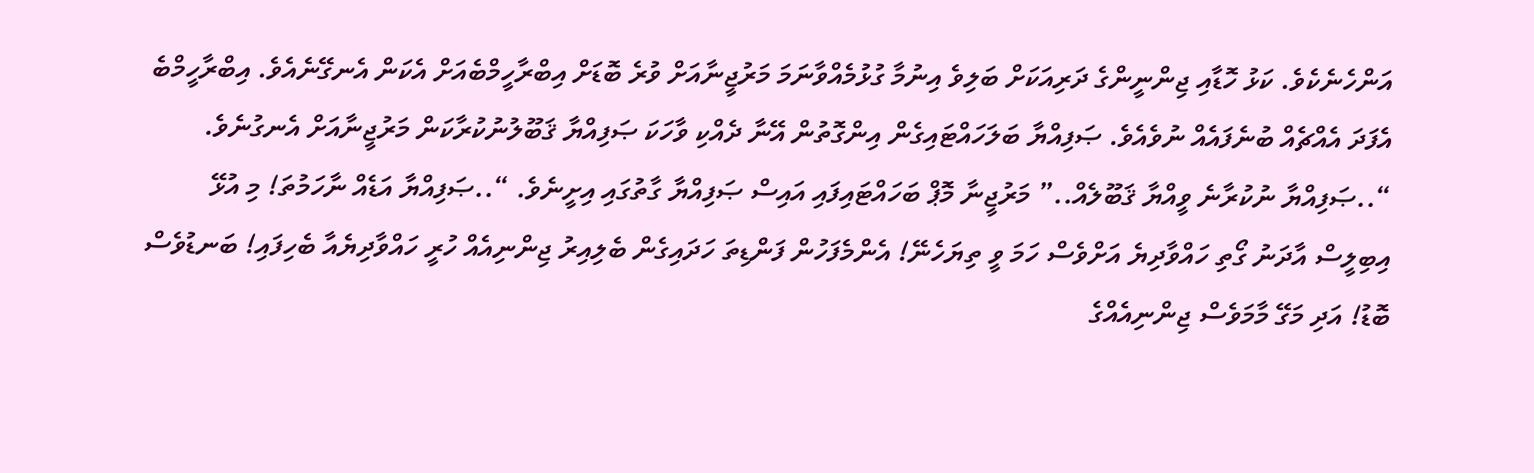އަންހެނެކެވެ. ކަޅު ހޮޑާއި ޖިންނީންގެ ދަރިއަކަށް ބަލިވެ އިނުމާ ގުޅުމެއްވާނަމަ މަރުޖީނާއަށް ވުރެ ބޮޑަށް އިބްރާހީމްބެއަށް އެކަން އެނގޭނެއެވެ. އިބްރާހީމްބެ އެފަދަ އެއްޗެއް ބުނެފައެއް ނުވެއެވެ. ޞަފިއްޔާ ބަލަހައްޓައިގެން އިންގޮތުން އޭނާ ދެއްކި ވާހަކަ ޞަފިއްޔާ ޤަބޫލުނުކުރާކަން މަރުޖީނާއަށް އެނގުނެވެ.
“..ޞަފިއްޔާ ނުކުރާނެ ވީއްޔާ ޤަބޫލެއް..” މަރުޖީނާ މޮޕް ބަހައްޓައިފައި އައިސް ޞަފިއްޔާ ގާތުގައި އިށީނެވެ. “..ޞަފިއްޔާ އަޑެއް ނާހަމުތަ! މި އުޅޭ އިބިލީސް އާދަނު ގޯތި ހައްވާދިޔެ އަށްވެސް ހަމަ ވީ ތިޔަހެނޭ! އެންމެފަހުން ފަންޑިތަ ހަދައިގެން ބެލިއިރު ޖިންނިއެއް ހުރީ ހައްވާދިޔެއާ ބެހިފައި! ބަނޑުވެސް ބޮޑު! އަދި މަގޭ މާމަވެސް ޖިންނިއެއްގެ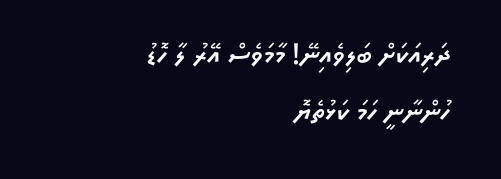ދަރިއަކަށް ބަލިވެއިނޭ! މާމަވެސް އޭރު ލާ ހޮޑު ހުންނާނީ ހަމަ ކަޅުތެޔޮ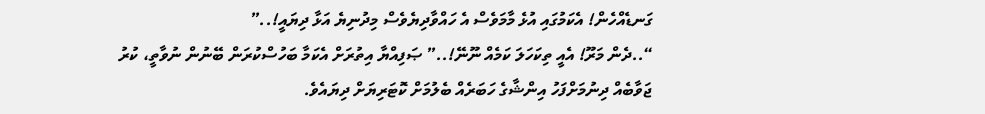ގަނޑެއްހެން! އެކަމުގައި އުޅެ މާމަވެސް އެ ހައްވާދިޔެވެސް މިދުނިޔެ އަޅާ ދިޔައީ!..”
“..ދެން މަރޫ! އެއީ ތިކަހަލަ ކަމެއް ނޫނޭ!..” ޞަފިއްޔާ އިތުރަށް އެކަމާ ބަހުސްކުރަން ބޭނުން ނުވާތީ، ކުރު ޖަވާބެއް ދިނުމަށްފަހު އިންޝާގެ ހަބަރެއް ބެލުމަށް ކޮޓަރިޔަށް ދިޔައެވެ.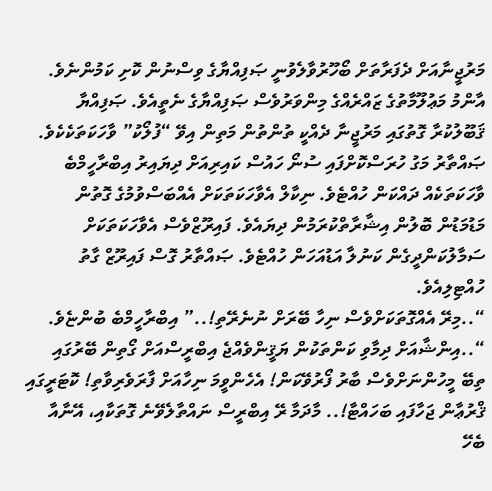މަރުޖީނާއަށް ދެފަރާތަށް ބޯހޫރުވާލެވުނީ ޞަފިއްޔާގެ ވިސްނުން ކޮށި ކަމުންނެވެ. އާންމު މަޢުލޫމާތުގެ ޒައްރެއްގެ މިންވަރުވެސް ޞަފިއްޔާގެ ނެތީއެވެ. ޞަފިއްޔާ ޤަބޫލުކުރާ ގޮތުގައި މަރުޖީނާ ދެއްކީ ތުންތުން މަތިން އިވޭ “ފުލޯކު” ވާހަކަތަކެކެވެ.
ޞައްތާރު މަގު ހުރަސްކޮށްފައި ސުނޯ ހައުސް ކައިރިއަށް ދިޔައިރު އިބްރާހީމްބެ ވާހަކަތަކެއް ދައްކަން ހުއްޓެވެ. ނިކާލް އެވާހަކަތަކަށް އެއްބަސްވުމުގެ ގޮތުން މަޑުމަޑުން ބޮލުން އިޝާރާތްކުރަމުން ދިޔައެވެ. ފައިރޫޒްވެސް އެވާހަކަތަކަށް ސަމާލުކަންދީގެން ކަނުލާ އަޑުއަހަން ހުއްޓެވެ. ޞައްތާރު ގޮސް ފައިރޫޒް ގާތު ހުއްޓިލިއެވެ.
“..މިރޭ އެއްގޮތަކަށްވެސް ނިހާ ބޭރަށް ނުނެރޭތި!..” އިބްރާހީމްބެ ބުންޏެވެ. “..އިންޝާއަށް ދިމާވި ކަންތަކުން ޔަޤީންވެއްޖެ އިބްރީސްއަށް ގޯތިން ބޭރުގައި ތިބޭ މީހުންނަށްވެސް ބާރު ފޯރުވޭކަން! އެހެންވީމަ ނިހާއަށް ފާރަވެރިވާތި! ކޮޓަރީގައި ޤްރުޢާން ޖަހާފައި ބަހައްޓާ!.. މާދަމާ ރޭ އިބްރީސް ނައްތާލެވޭނެ ގޮތަކާއި، އޭނާއާ ބެހޭ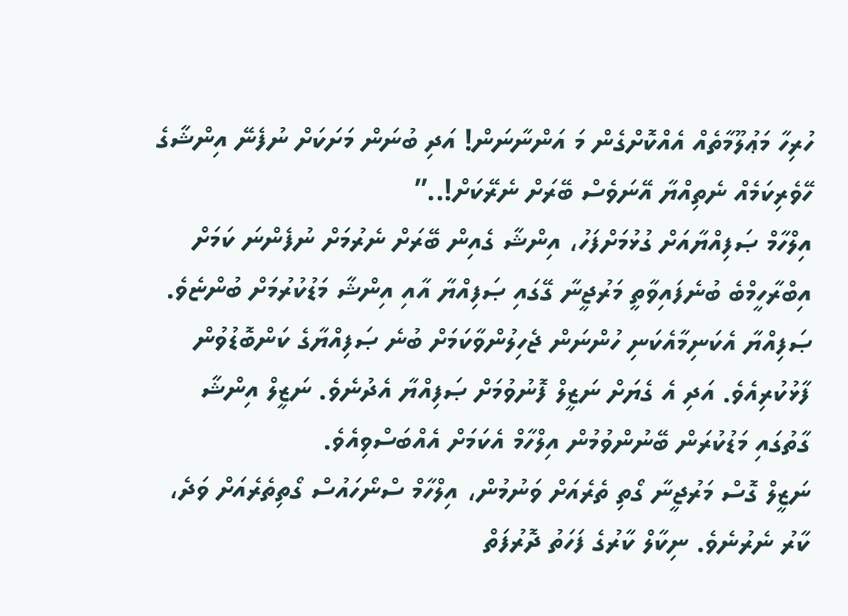ހުރިހާ މަޢުލޫމާތެއް އެއްކޮށްގެން މަ އަންނާނަން! އަދި ބުނަން މަށަކަށް ނުފެނޭ އިންޝާގެ ހޭވެރިކަމެއް ނެތިއްޔާ އޭނަވެސް ބޭރަށް ނެރޭކަށް!..”
އިލްހާމް ޞަފިއްޔާއަށް ގުޅުމަށްފަހު، އިންޝާ ގެއިން ބޭރަށް ނެރުމަށް ނުފެންނަ ކަމަށް އިބްރާހީމްބެ ބުނެފައިވާތީ މަރުޖީނާ ގޭގައި ޞަފިއްޔާ އާއި އިންޝާ މަޑުކުރުމަށް ބުންޏެވެ. ޞަފިއްޔާ އެކަނިމާއެކަނި ހުންނަން ޖެހިލުންވާކަމަށް ބުނެ ޞަފިއްޔާގެ ކަންބޮޑުވުން ފާޅުކުރިއެވެ. އަދި އެ ގެޔަށް ނަޒީލް ފޮނުވުމަށް ޞަފިއްޔާ އެދުނެވެ. ނަޒީލް އިންޝާ ގާތުގައި މަޑުކުރަން ބޭނުންވުމުން އިލްހާމް އެކަމަށް އެއްބަސްވިއެވެ.
ނަޒީލް ގޮސް މަރުޖީނާ ގޯތި ތެރެއަށް ވަނުމުން، އިލްހާމް ސްނޯހައުސް ގޯތިތެރެއަށް ވަދެ، ކާރު ނެރުނެވެ. ނިކާލް ކާރުގެ ފަހަތު ދޮރުފަތް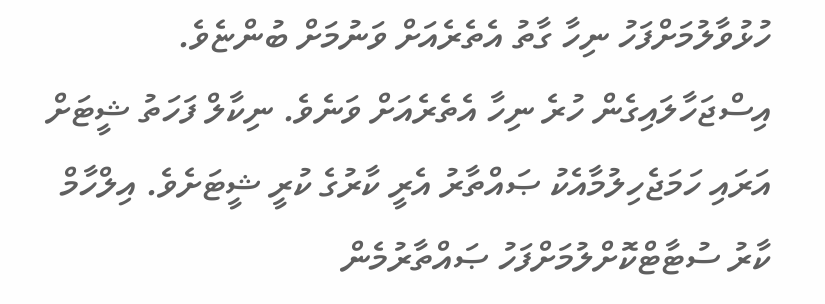ހުޅުވާލުމަށްފަހު ނިހާ ގާތު އެތެރެއަށް ވަނުމަށް ބުންޏެވެ. އިސްޖަހާލައިގެން ހުރެ ނިހާ އެތެރެއަށް ވަނެވެ. ނިކާލް ފަހަތު ޝީޓަށް އަރައި ހަމަޖެހިލުމާއެކު ޞައްތާރު އެރީ ކާރުގެ ކުރީ ޝީޓަށެވެ. އިލްހާމް ކާރު ސުޓާޓްކޮށްލުމަށްފަހު ޞައްތާރުމެން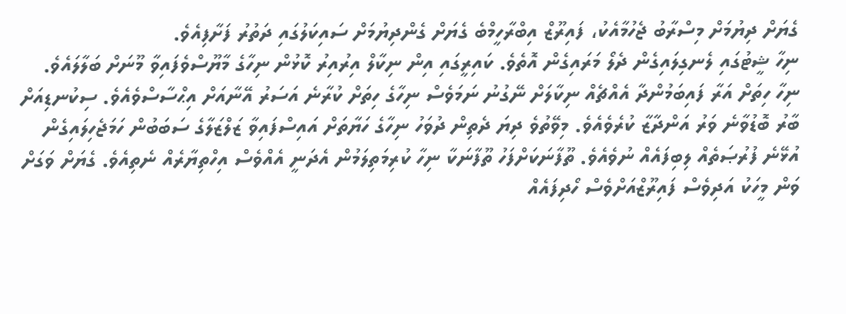ގެޔަށް ދިޔުމަށް މިސްރާބު ޖެހުމާއެކު، ފައިރޫޒް އިބްރާހީމްބެ ގެޔަށް ގެންދިޔުމަށް ސައިކަލުގައި ދަތުރު ފަށާފިއެވެ.
ނިހާ ޝީޓުގައި ލެނގިލައިގެން ދެލޯ މަރައިގެން އޮތެވެ. ކައިރީގައި އިން ނިކާލް އިރުއިރު ކޮޅުން ނިހާގެ މާޔޫސްވެފައިވާ މޫނަށް ބަލާލައެވެ. ނިހާ ހިތަށް އަރާ ފައިބަމުންދާ އެއްޗެއް ނިކާލަށް ނޭގުނު ނަމަވެސް ނިހާގެ ހިތަށް ކުރާނެ އަސަރު އޭނާއަށް އިޙްސާސްވެއެވެ. ސިކުނޑިއަށް ބާރު ބޮޑުވާނެ ވަރު އަންދާޒާ ކުރެވެއެވެ. މިވޭތުވެ ދިޔަ ދެތިން ދުވަހު ނިހާގެ ހަޔާތަށް އައިސްފައިވާ ޒަލްޒަލާގެ ސަބަބުން ހަމަޖެހިލައިގެން އުޅޭނެ ފުރުޞަތެއް ލިބިފައެއް ނުވެއެވެ. ތޫފާނަކަށްފަހު ތޫފާނަކާ ނިހާ ކުރިމަތިލަމުން އެދަނީ އެއްވެސް އިހްތިޔާރެއް ނެތިއެވެ. ގެޔަށް ވަގަށް ވަން މީހަކު އަދިވެސް ފައިރޫޒްއަށްވެސް ހޯދިފައެއް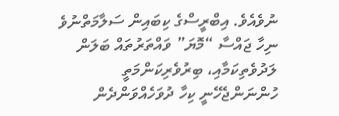ނުވެއެވެ. އިބްރީސްގެ ކިބައިން ސަލާމަތްނުވެ ނިހާ ޖައްސާ “މޮޔަ” ވައްތަރުތައް ބަލަން ލަދުވެތިކަމާއި، ބިރުވެރިކަންމަތީ ހުންނަންޖެހޭނީ ކިހާ ދުވަހެއްވަންދެން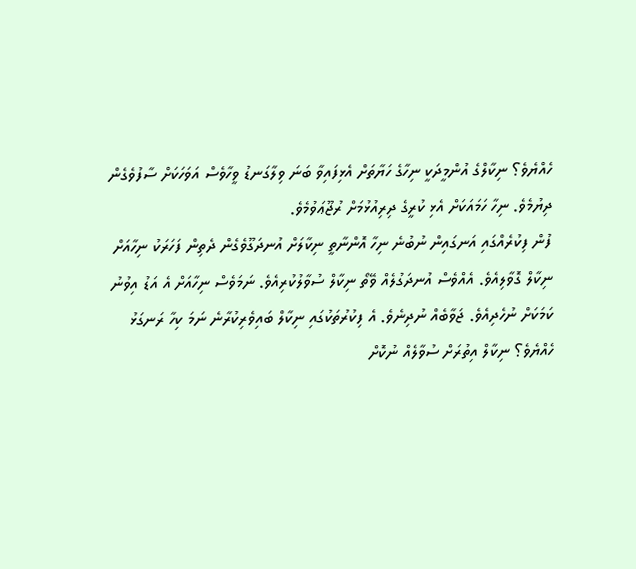ހެއްޔެވެ؟ ނިކާލްގެ އުންމީދަކީ ނިހާގެ ހަޔާތަށް އެޅިފައިވާ ބަނަ ވިލާގަނޑު ވީހާވެސް އަވަހަކަށް ސާފުވެގެން ދިޔުމެވެ. ނިހާ ހަމައަކަށް އެޅި ކުރީގެ ދިރިއުޅުމަށް ރުޖޫޢަވުމެވެ.
ފުން ފިކުރެއްގައި އަނގައިން ނުބުނެ ނިހާ އޮންނާތީ ނިކާލަށް އުނދަގޫވެގެން ދެތިން ފަހަރަކު ނިހާއަށް ނިކާލް ގޮވާލިއެވެ. އެއްވެސް އުނދަގުލެއް ވޭތޯ ނިކާލް ސުވާލުކުރިއެވެ. ނަމަވެސް ނިހާއަށް އެ އަޑު އިވުނު ކަމަކަށް ނުހެދިއެވެ. ޖަވާބެއް ނުދިނެވެ. އެ ފިކުރުތަކުގައި ނިކާލް ބައިވެރިކުރާނެ ނަމަ ކިހާ ރަނގަޅު ހެއްޔެވެ؟ ނިކާލް އިތުރަށް ސުވާލެއް ނުކޮށް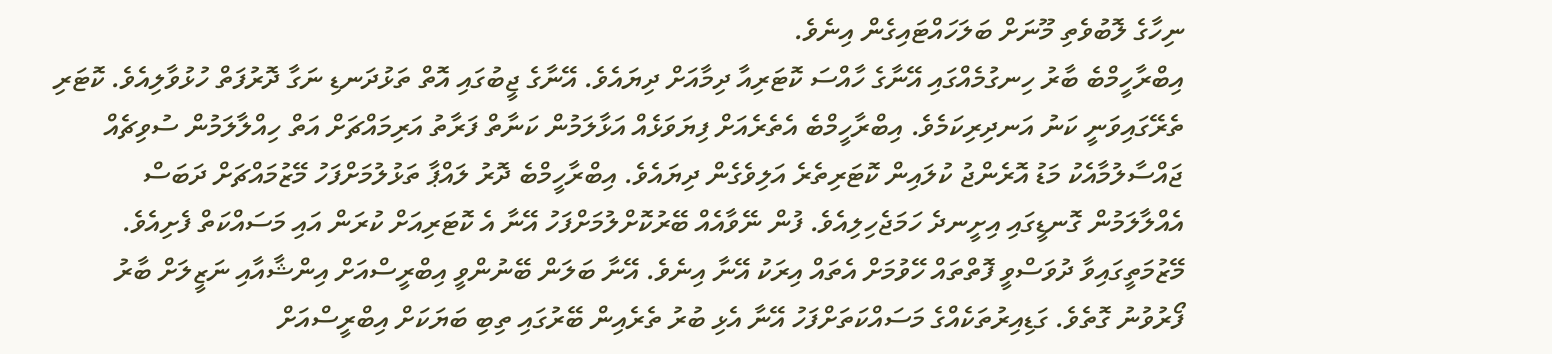ނިހާގެ ލޮބުވެތި މޫނަށް ބަލަހައްޓައިގެން އިނެވެ.
އިބްރާހީމްބެ ބާރު ހިނގުމެއްގައި އޭނާގެ ހާއްސަ ކޮޓަރިއާ ދިމާއަށް ދިޔައެވެ. އޭނާގެ ޖީބުގައި އޮތް ތަޅުދަނޑި ނަގާ ދޮރުފަތް ހުޅުވާލިއެވެ. ކޮޓަރި ތެރޭގައިވަނީ ކަނު އަނދިރިކަމެވެ. އިބްރާހީމްބެ އެތެރެއަށް ފިޔަވަޅެއް އަޅާލަމުން ކަނާތް ފަރާތު އަރިމައްޗަށް އަތް ހިއްލާލަމުން ސުވިޗެއް ޖައްސާލުމާއެކު މަޑު އޮރެންޖު ކުލައިން ކޮޓަރިތެރެ އަލިވެގެން ދިޔައެވެ. އިބްރާހީމްބެ ދޮރު ލައްޕާ ތަޅުލުމަށްފަހު މޭޒުމައްޗަށް ދަބަސް އެއްލާލަމުން ގޮނޑީގައި އިށީނދެ ހަމަޖެހިލިއެވެ. ފުން ނޭވާއެއް ބޭރުކޮށްލުމަށްފަހު އޭނާ އެ ކޮޓަރިއަށް ކުރަން އައި މަސައްކަތް ފެށިއެވެ. މޭޒުމަތީގައިވާ ދުވަސްވީ ފޮތްތައް ހޭވުމަށް އެތައް އިރަކު އޭނާ އިނެވެ. އޭނާ ބަލަން ބޭނުންވީ އިބްރީސްއަށް އިންޝާއާއި ނަޒީލަށް ބާރު ފޯރުވުނު ގޮތެވެ. ގަޑިއިރުތަކެއްގެ މަސައްކަތަށްފަހު އޭނާ އެޅި ބުރު ތެރެއިން ބޭރުގައި ތިބި ބަޔަކަށް އިބްރީސްއަށް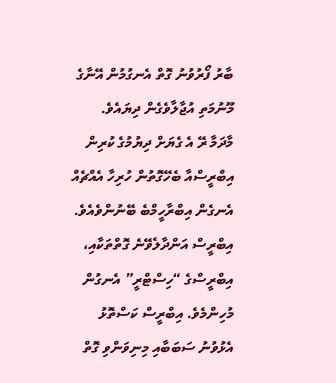ބާރު ފޯރުވުނު ގޮތް އެނގުމުން އޭނާގެ މޫނުމަތި އުޖާލާވެގެން ދިޔައެވެ.
މާދަމާ ރޭ އެ ގެޔަށް ދިޔުމުގެ ކުރިން އިބްރީސްއާ ބެހޭގޮތުން ހުރިހާ އެއްޗެއް އެނގެން އިބްރާހީމްބެ ބޭނުންވެއެވެ. އިބްރީސް އަންދާލެވޭނެ ގޮތްތަކާއި، އިބްރީސްގެ “ހިސްޓްރީ” އެނގުން މުހިންމެވެ. އިބްރީސް ކަސްތޮޅު އެޅުވުނު ސަބަބާއި މިނިވަންވި ގޮތް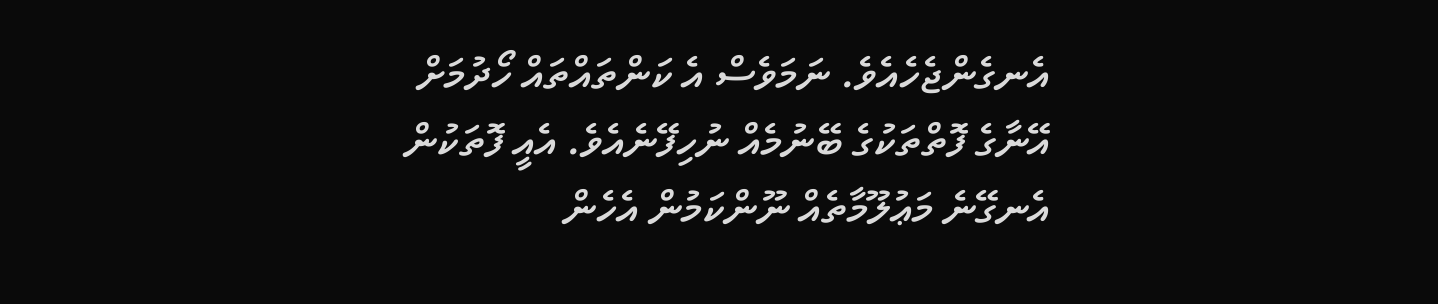އެނގެންޖެހެއެވެ. ނަމަވެސް އެ ކަންތައްތައް ހޯދުމަށް އޭނާގެ ފޮތްތަކުގެ ބޭނުމެއް ނުހިފޭނެއެވެ. އެއީ ފޮތަކުން އެނގޭނެ މަޢުލޫމާތެއް ނޫންކަމުން އެހެން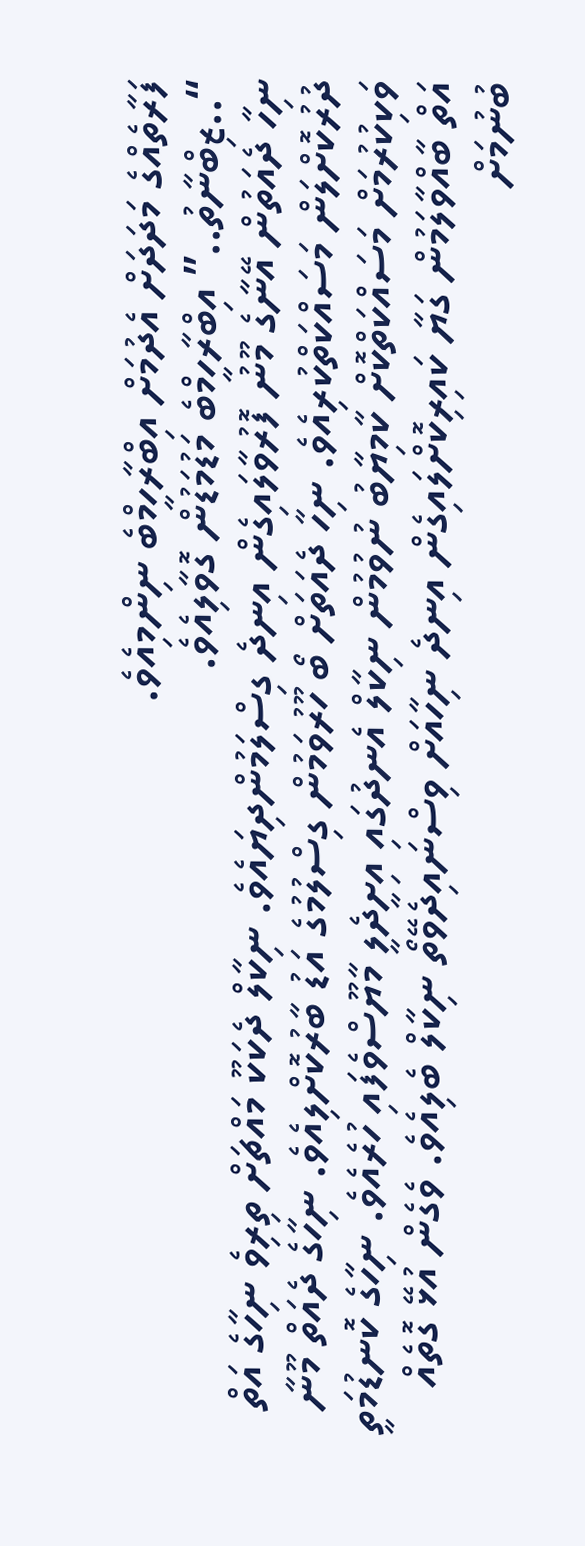ފަރާތެއްގެ މަދަދަށް އެދުމަށް އިބްރާހީމްބެ ނިންމިއެވެ.
“..ޒިބްނާތު..” އިބްރާހީމްބެ މަޑުމަޑުން ގޮވާލިއެވެ.
ނިހާ ދެއަތުން އޭނާގެ މޫނު ފޮރުވާލައިގެން އިނދެ ގިސްލަމުންދިޔައެވެ. ނިކާލް ދެކަކޫ މައްޗަށް ތިރިވެ ނިހާގެ އަތް ދުރުކޮށްލަން މަސައްކަތްކުރިއެވެ. ނިހާ ދެއަތަށް ބޯ ހޫރުވަމުން ގިސްލުމުގެ އަޑު ބާރުކޮށްލިއެވެ. ނިހާގެ ދެއަތް މޫނާ ވަކިކުރުމަށް މަސައްކަތްކޮށް ކާމިޔާބު ނުވުމުން ނިކާލް އެނދުގައި އިށީދެލީ މާޔޫސްވެފައި ހުރެއެވެ. ނިހާގެ ކޮނޑުމަތީ އަތް ބާއްވާލަމުން ގަޔާ ކައިރިކޮށްލައިގެން އިނދެ ނިހާއަށް ވިސްނައިދެވޭތޯ ނިކާލް ބެލިއެވެ. ވެގެން އުޅޭ ގޮތެއް ބުނުމަށް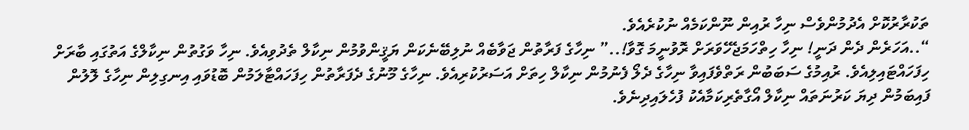ތަކުރާރުކޮށް އެދުމުންވެސް ނިހާ ރުއިން ނޫންކަމެއް ނުކުރެއެވެ.
“..އަހަރެން ދެން ދަނީ! ނިހާ ހިތްހަމަޖެހޭވަރަށް ރޮވުނީމަ ގޮވާ!..” ނިހާގެ ފަރާތުން ޖަވާބެއް ނުލިބޭނެކަން ޔަޤީންވުމުން ނިކާލް ތެދުވިއެވެ. ނިހާ ވަގުތުން ނިކާލްގެ އަތުގައި ބާރަށް ހިފަހައްޓައިލިއެވެ. ރުއިމުގެ ސަބަބުން ރަތްވެފައިވާ ނިހާގެ ދެލޯ ފެނުމުން ނިކާލް ހިތަށް އަސަރުކުރިއެވެ. ނިހާގެ މޫނުގެ ދެފަރާތުން ހިފަހައްޓާލަމުން ބޮޑުވައި އިނގިލިން ނިހާގެ ލޮލުން ފައިބަމުން ދިޔަ ކަރުނަތައް ނިކާލް އޯގާތެރިކަމާއެކު ފުހެލައިދިނެވެ.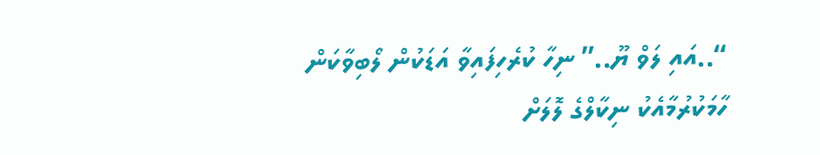“..އައި ލަވް ޔޫ..” ނިހާ ކުރެހިފައިވާ އަޑަކުން ލޯބިވާކަން ހާމަކުރުމާއެކު ނިކާލްގެ ލޮލަށް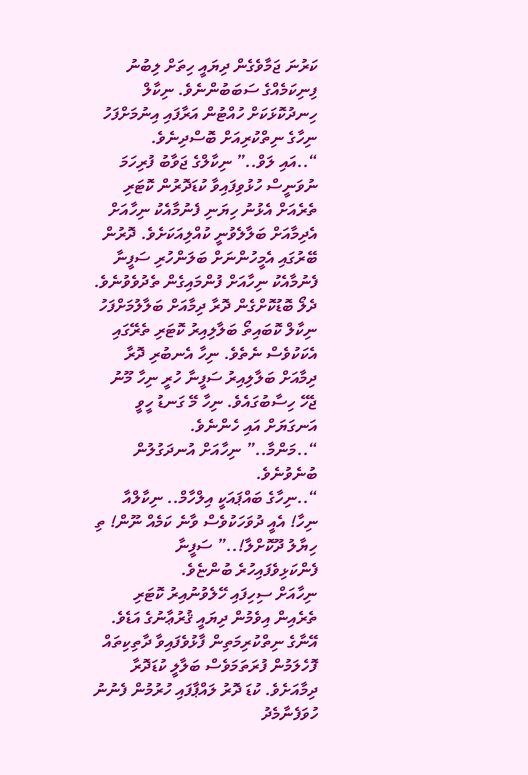ކަރުނަ ޖަމާވެގެން ދިޔައީ ހިތަށް ލިބުނު ފިނިކަމެއްގެ ސަބަބުންނެވެ. ނިކާލް ހިނދުކޮޅަކަށް ހުއްޓުން އަރާފައި އިނުމަށްފަހު ނިހާގެ ނިތްކުރިއަށް ބޮސްދިނެވެ.
“..އައި ލަވް..” ނިކާލްގެ ޖަވާބު ފުރިހަމަ ނުވަނީސް ހުޅުވިފައިވާ ކުޑަދޮރުން ކޮޓަރި ތެރެއަށް އެޅުނު ހިޔަނި ފެނުމާއެކު ނިހާއަށް އެދިމާއަށް ބަލާލެވުނީ ކުއްލިއަކަށެވެ. ދޮރުން ބޭރުގައި އެމީހުންނަށް ބަލަންހުރި ސަފީނާ ފެނުމާއެކު ނިހާއަށް ފުންމައިގެން ތެދުވެވުނެވެ. ދެލޯ ބޮޑުކޮށްގެން ދޮރާ ދިމާއަށް ބަލާލުމަށްފަހު ނިކާލް ކޮބައިތޯ ބަލާލިއިރު ކޮޓަރި ތެރޭގައި އެކަކުވެސް ނެތެވެ. ނިހާ އެނބުރި ދޮރާ ދިމާއަށް ބަލާލިއިރު ސަފީނާ ހުރީ ނިހާ މޫނު ޖެހޭ ހިސާބުގައެވެ. ނިހާ މޭ ގަނޑު ހީވީ އަނގަޔަށް އައި ހެންނެވެ.
“..މަންމާ..” ނިހާއަށް އުނދަގުލުން ބުނެވުނެވެ.
“..ނިހާގެ ބައްޕައަކީ އިލްހާމް.. ނިކާލްއާ ނިހާ! އެއީ ދުވަހަކުވެސް ވާނެ ކަމެއް ނޫން! ތި ހިޔާލު ދޫކޮށްލާ!..” ސަފީނާ ފެންކަޅިވެފައިހުރެ ބުންޏެވެ.
ނިހާއަށް ސިހިފައި ހޭލެވުނުއިރު ކޮޓަރި ތެރެއިން އިވެމުން ދިޔައީ ޤުރުޢާނުގެ އަޑެވެ. އޭނާގެ ނިތްކުރިމަތިން ފާޅުވެފައިވާ ދާތިކިތައް ފޮހެލަމުން ފުރަތަމަވެސް ބަލާލީ ކުޑަދޮރާ ދިމާއަށެވެ. ކުޑަ ދޮރު ލައްޕާފައި ހުރުމުން ފެނުނު ހުވަފެނާމެދު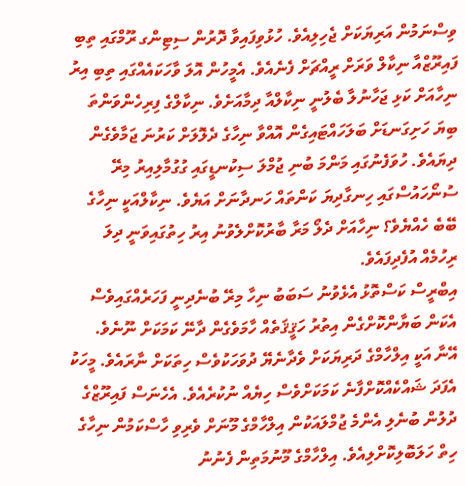ވިސްނަމުން އަރިޔަކަށް ޖެހިލިއެވެ. ހުޅުވިފައިވާ ދޮރުން ސިޓިންގ ރޫމްގައި ތިބި ފައިރޫޒްއާ ނިކާލް ވަރަށް ރީއްޗަށް ފެނެއެވެ. އެމީހުން އޮލަ ވާހަކައެއްގައި ތިބި އިރު ނިހާއަށް ކަޅި ޖަހާނުލާ ބެލުނީ ނިކާލްއާ ދިމާއަށެވެ. ނިކާލްގެ ފިރިހެންވަންތަ ބިޔަ ހަށިގަނޑަށް ބަލަހައްޓައިގެން އޮއްވާ ނިހާގެ ދެލޮލަށް ކަރުނަ ޖަމާވެގެން ދިޔައެވެ. ހުވަފެނުގައި މަންމަ ބުނި ޖުމްލަ ސިކުނޑީގައި ގުގުމާލިއިރު މިރޭ ސުނޯހައުސްގައި ހިނގާދިޔަ ކަންތައް ހަނދާނަށް އަޔެވެ. ނިކާލްއަކީ ނިހާގެ ބޭބެ ހެއްޔެވެ؟ ނިހާއަށް ދެލޯ މަރާ ބާރުކޮށްލެވުނު އިރު ހިތުގައިވަނީ ދިލަ ރިހުމެއް އުފެދިފައެވެ.
އިބްރީސް ކަސްތޮޅު އެޅެވުނު ސަބަބު ނިހާ މިރޭ ބުނެދިނީ ފަހަރެއްގައިވެސް އެކަން ބަޔާންކޮށްގެން އިތުރު ހަޤީޤަތެއް ހާމަވެގެން ދާނޭ ކަމަކަށް ނޫނެވެ. އޭނާ އަކީ އިލްހާމްގެ ދަރިޔަކަށް ވެދާނެޔޭ ދުވަހަކުވެސް ހިތަކަށް ނާރައެވެ. މީހަކު އެފަދަ ޝައްކެއްކޮށްފާނެ ކަމަކަށްވެސް ހިޔެއް ނުކުރެއެވެ. އެހެނަސް ފައިރޫޒްގެ ދުލުން ބުނެލި އެންމެ ޖުމްލައަކުން އިލްހާމްގެ މޫނަށް ވެރިވި ހާސްކަމުން ނިހާގެ ހިތް ހަލަބޮލިކޮށްލިއެވެ. އިލްހާމްގެ މޫނުމަތިން ފެނުނު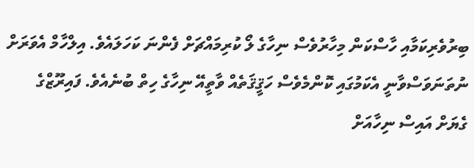ބިރުވެރިކަމާއި ހާސްކަން މިހާރުވެސް ނިހާގެ ލޯ ކުރިމައްޗަށް ފެންނަ ކަހަލައެވެ. އިލްހާމް އެވަރަށް ނުތަނަވަސްވާނީ އެކަމުގައި ކޮންމެވެސް ހަޤީޤަތެއް ވާތީއޭ ނިހާގެ ހިތް ބުނެއެވެ. ފައިރޫޒްގެ ގެޔަށް އައިސް ނިހާއަށް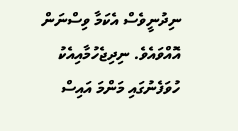ނިދުނީވެސް އެކަމާ ވިސްނަން އޮއްވައެވެ. ނިދިޖެހުމާއިއެކު ހުވަފެނުގައި މަންމަ އައިސް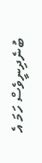ބުނެދިނީވެސް ހަމަ އެ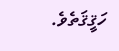ހަޤީޤަތެވެ.